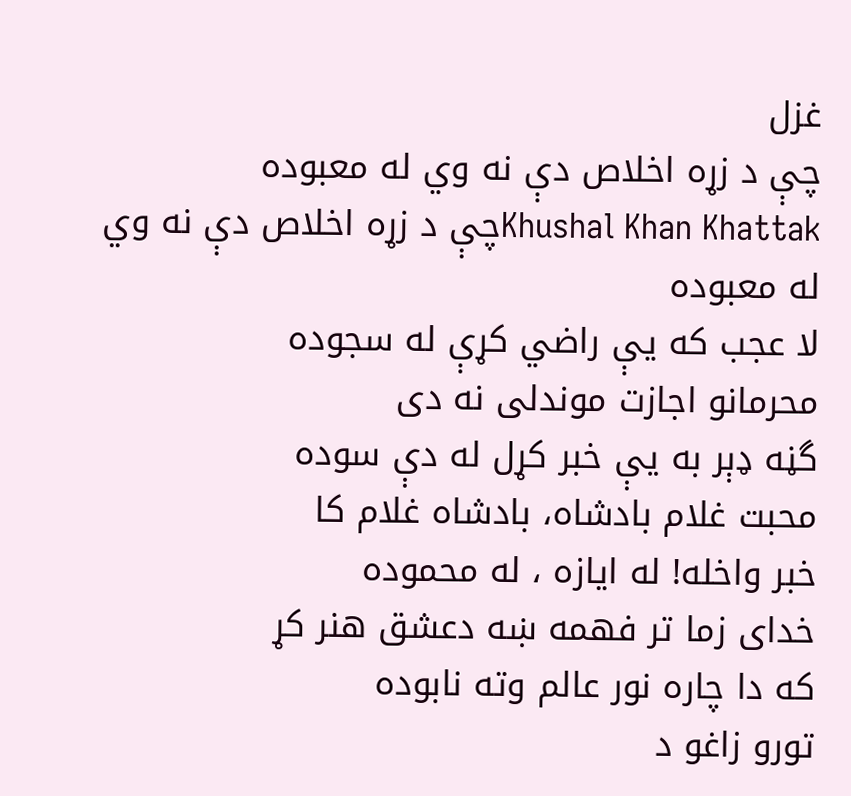غزل
چې د زړه اخلاص دې نه وي له معبوده
Khushal Khan Khattakچې د زړه اخلاص دې نه وي له معبوده
لا عجب که يې راضي کړې له سجوده
محرمانو اجازت موندلی نه دی
گڼه ډېر به يې خبر کړل له دې سوده
محبت غلام بادشاه، بادشاه غلام کا
خبر واخله! له ايازه ، له محموده
خدای زما تر فهمه ښه دعشق هنر کړ
که دا چاره نور عالم وته نابوده
تورو زاغو د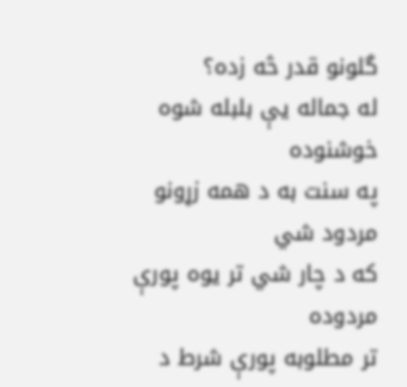گلونو قدر څه زده؟
له جماله يې بلبله شوه خوشنوده
په سنت به د همه زړونو مردود شي
که د چار شي تر يوه پورې مردوده
تر مطلوبه پورې شرط د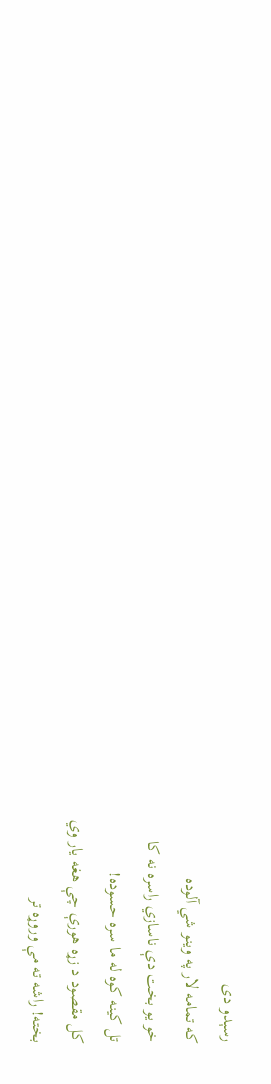رسېدو دی
که تمامه لار په وينو شي آلوده
خو يو بخت دې ناسازي راسره نه کا
تل کينه کوه له ما سره حسوده!
کل مقصود د زړه هورې چې هغه يار وي
بخته! راشه ته مې وروړه تر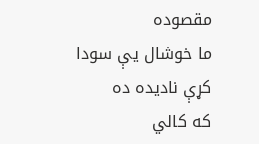مقصوده
ما خوشال يې سودا کړې ناديده ده
که کالي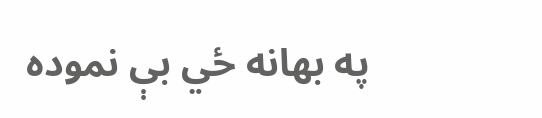په بهانه ځي بې نموده